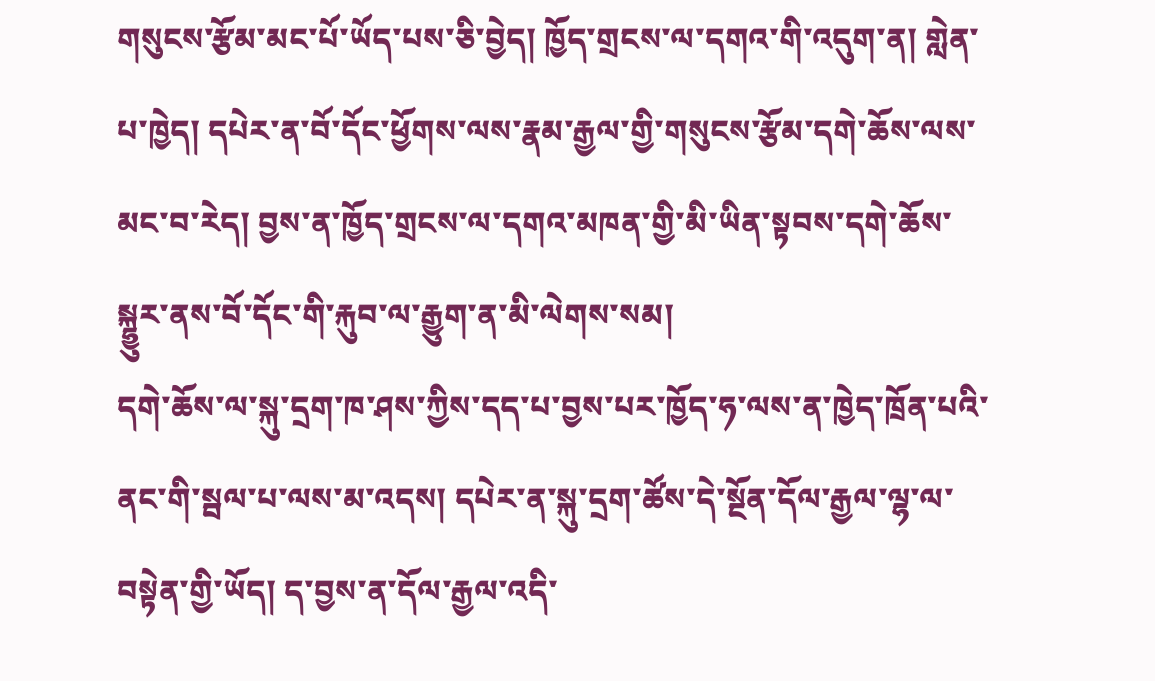གསུངས་རྩོམ་མང་པོ་ཡོད་པས་ཅི་བྱེད། ཁྱོད་གྲངས་ལ་དགའ་གི་འདུག་ན། གླེན་པ་ཁྱེད། དཔེར་ན་བོ་དོང་ཕྱོགས་ལས་རྣམ་རྒྱལ་གྱི་གསུངས་རྩོམ་དགེ་ཆོས་ལས་མང་བ་རེད། བྱས་ན་ཁྱོད་གྲངས་ལ་དགའ་མཁན་གྱི་མི་ཡིན་སྟབས་དགེ་ཆོས་སྐྷྱུར་ནས་བོ་དོང་གི་རྐུབ་ལ་རྒྱུག་ན་མི་ལེགས་སམ།
དགེ་ཆོས་ལ་སྐུ་དྲག་ཁ་ཤས་ཀྱིས་དད་པ་བྱས་པར་ཁྱོད་ཧ་ལས་ན་ཁྱེད་ཁྲོན་པའི་ནང་གི་སྦལ་པ་ལས་མ་འདས། དཔེར་ན་སྐུ་དྲག་ཚོས་དེ་སྔོན་དོལ་རྒྱལ་ལྷ་ལ་བསྟེན་གྱི་ཡོད། ད་བྱས་ན་དོལ་རྒྱལ་འདི་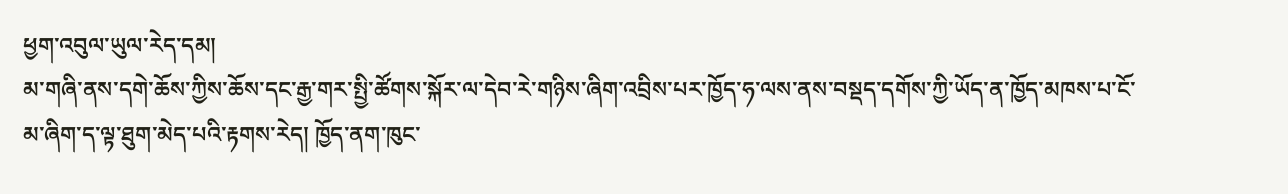ཕྱག་འབུལ་ཡུལ་རེད་དམ།
མ་གཞི་ནས་དགེ་ཆོས་ཀྱིས་ཆོས་དང་རྒྱ་གར་སྤྱི་ཚོགས་སྐོར་ལ་དེབ་རེ་གཉིས་ཞིག་འབྲིས་པར་ཁྱོད་ཧ་ལས་ནས་བསྡད་དགོས་ཀྱི་ཡོད་ན་ཁྱོད་མཁས་པ་ངོ་མ་ཞིག་ད་ལྟ་ཐུག་མེད་པའི་རྟགས་རེད། ཁྱོད་ནག་ཁུང་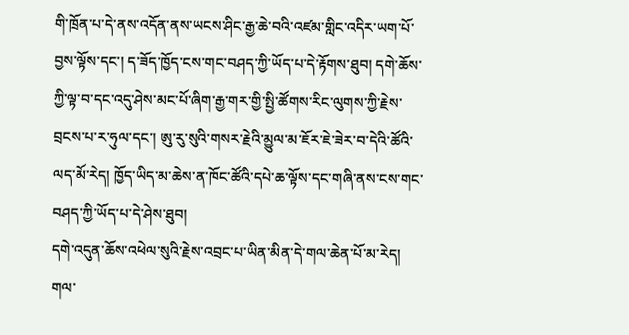གི་ཁྲོན་པ་དེ་ནས་འདོན་ནས་ཡངས་ཤིང་རྒྱ་ཆེ་བའི་འཛམ་གླིང་འདིར་ཡག་པོ་བྱས་ལྟོས་དང་། ད་ཟོད་ཁྱོད་ངས་གང་བཤད་ཀྱི་ཡོད་པ་དེ་རྟོགས་ཐུབ། དགེ་ཆོས་ཀྱི་ལྟ་བ་དང་འདུ་ཤེས་མང་པོ་ཞིག་རྒྱ་གར་གྱི་སྤྱི་ཚོགས་རིང་ལུགས་ཀྱི་རྗེས་བྲངས་པ་ར་ཧུལ་དང་། ཨུ་རུ་སུའི་གསར་རྗེའི་མྱུལ་མ་ཇོར་ཇེ་ཟེར་བ་དེའི་ཚོའི་ལད་མོ་རེད། ཁྱོད་ཡིད་མ་ཆེས་ན་ཁོང་ཚོའི་དཔེ་ཆ་ལྟོས་དང་གཞི་ནས་ངས་གང་བཤད་ཀྱི་ཡོད་པ་དེ་ཤེས་ཐུབ།
དགེ་འདུན་ཆོས་འཕེལ་སུའི་རྗེས་འབྲང་པ་ཡིན་མིན་དེ་གལ་ཆེན་པོ་མ་རེད། གལ་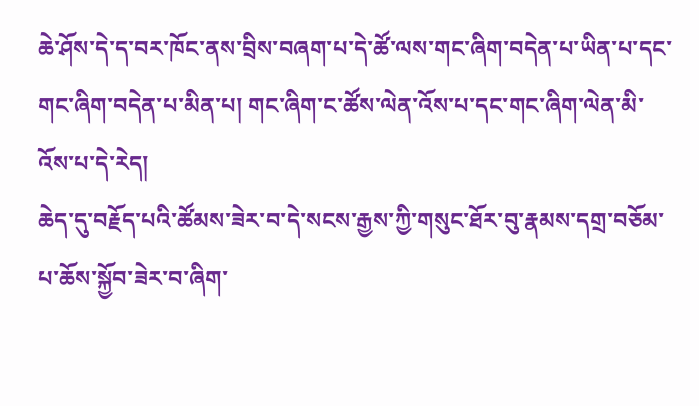ཆེ་ཤོས་དེ་ད་བར་ཁོང་ནས་བྲིས་བཞག་པ་དེ་ཚོ་ལས་གང་ཞིག་བདེན་པ་ཡིན་པ་དང་གང་ཞིག་བདེན་པ་མིན་པ། གང་ཞིག་ང་ཚོས་ལེན་འོས་པ་དང་གང་ཞིག་ལེན་མི་འོས་པ་དེ་རེད།
ཆེད་དུ་བརྗོད་པའི་ཚོམས་ཟེར་བ་དེ་སངས་རྒྱས་ཀྱི་གསུང་ཐོར་བུ་རྣམས་དགྲ་བཅོམ་པ་ཆོས་སྐྱོབ་ཟེར་བ་ཞིག་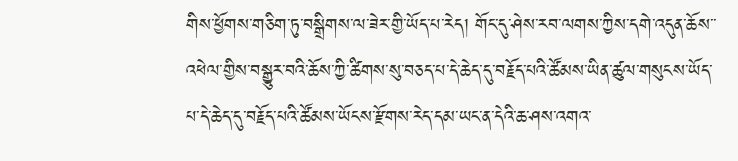གིས་ཕྱོགས་གཅིག་ཏུ་བསྒྲིགས་ལ་ཟེར་གྱི་ཡོད་པ་རེད། གོང་དུ་ཤེས་རབ་ལགས་ཀྱིས་དགེ་འདུན་ཆོས་་འཕེལ་གྱིས་བསྒྱུར་བའི་ཆོས་ཀྱི་ཚིགས་སུ་བཅད་པ་དེ་ཆེད་དུ་བརྗོད་པའི་ཚོམས་ཡིན་ཚུལ་གསུངས་ཡོད་པ་དེ་ཆེད་དུ་བརྗོད་པའི་ཚོམས་ཡོངས་རྫོགས་རེད་དམ་ཡང་ན་དེའི་ཆ་ཤས་འགའ་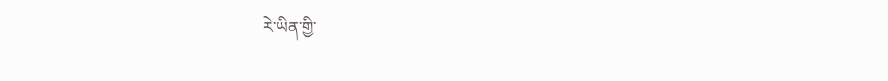རེ་ཡིན་གྱི་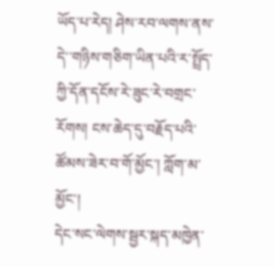ཡོད་པ་རེད། ཤེས་རབ་ལགས་ནས་དེ་་གཉིས་གཅིག་ཡིན་པའི་ར་སྤྲོད་ཀྱི་དོན་དངོས་རེ་ཟུང་རེ་བགྲང་རོགས། ངས་ཆེད་དུ་བརྗོད་པའི་ཚོམས་ཟེར་བ་གོ་མྱོང་། ཀློག་མ་མྱོང་།
དེང་སང་ལེགས་སྦྱར་སྐད་མཁྱེན་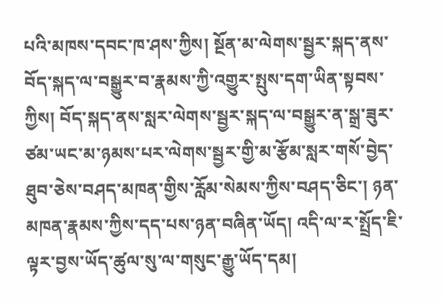པའི་མཁས་དབང་ཁ་ཤས་ཀྱིས། སྔོན་མ་ལེགས་སྦྱར་སྐད་ནས་བོད་སྐད་ལ་བསྒྱུར་བ་རྣམས་ཀྱི་འགྱུར་སྤུས་དག་ཡིན་སྟབས་ཀྱིས། བོད་སྐད་ནས་སླར་ལེགས་སྦྱར་སྐད་ལ་བསྒྱུར་ན་སྒྲ་ཟུར་ཙམ་ཡང་མ་ཉམས་པར་ལེགས་སྦྱར་གྱི་མ་རྩོམ་སླར་གསོ་བྱེད་ཐུབ་ཅེས་བཤད་མཁན་གྱིས་རློམ་སེམས་ཀྱིས་བཤད་ཅིང་། ཉན་མཁན་རྣམས་ཀྱིས་དད་པས་ཉན་བཞིན་ཡོད། འདི་ལ་ར་སྤྲོད་ཇི་ལྟར་བྱས་ཡོད་ཚུལ་སུ་ལ་གསུང་རྒྱུ་ཡོད་དམ།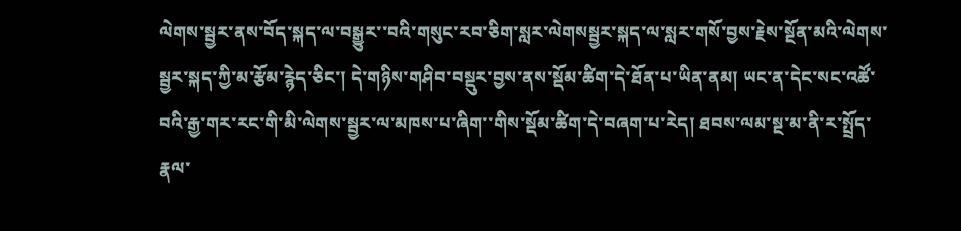ལེགས་སྦྱར་ནས་བོད་སྐད་ལ་བསྒྱུར་་བའི་གསུང་རབ་ཅིག་སླར་ལེགསསྦྱར་སྐད་ལ་སླར་གསོ་བྱས་རྗེས་སྔོན་མའི་ལེགས་སྦྱར་སྐད་ཀྱི་མ་རྩོམ་རྙེད་ཅིང་། དེ་གཉིས་གཤིབ་བསྡུར་བྱས་ནས་སྡོམ་ཚིག་དེ་ཐོན་པ་ཡིན་ནམ། ཡང་ན་དེང་སང་འཚོ་བའི་རྒྱ་གར་རང་གི་མི་ལེགས་སྦྱར་ལ་མཁས་པ་ཞིག་་གིས་སྡོམ་ཚིག་དེ་བཞག་པ་རེད། ཐབས་ལམ་སྔ་མ་ནི་ར་སྤྲོད་རྣལ་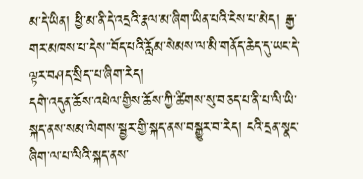མ་དེ་ཡིན། ཕྱི་མ་ནི་དེ་འདྲའི་རྣལ་མ་ཞིག་ཡིན་པའི་ངེས་པ་མེད། རྒྱ་གར་མཁས་པ་དེས་་བོད་པའི་རློམ་སེམས་ལ་མི་གནོད་ཆེད་དུ་ཡང་དེ་ལྟར་བཤད་སྲིད་་པ་ཞིག་རེད།
དགེ་འདུན་ཆོས་འཕེལ་གྱིས་ཆོས་ཀྱི་ཚིགས་སུ་བཅད་པ་ནི་པ་ལི་ཡི་སྐད་ནས་སམ་ལེགས་སྦྱར་གྱི་སྐད་ནས་བསྒྱུར་བ་རེད། ངའི་དྲན་སྣང་ཞིག་ལ་པ་ལིའི་སྐད་ནས་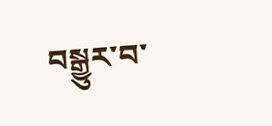བསྒྱུར་བ་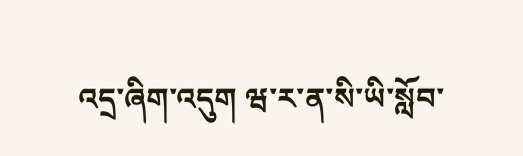འདྲ་ཞིག་འདུག ཝ་ར་ན་སི་ཡི་སློབ་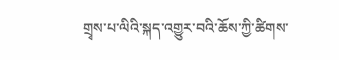གྲྭས་པ་ལིའི་སྐད་འགྱུར་བའི་ཆོས་ཀྱི་ཚིགས་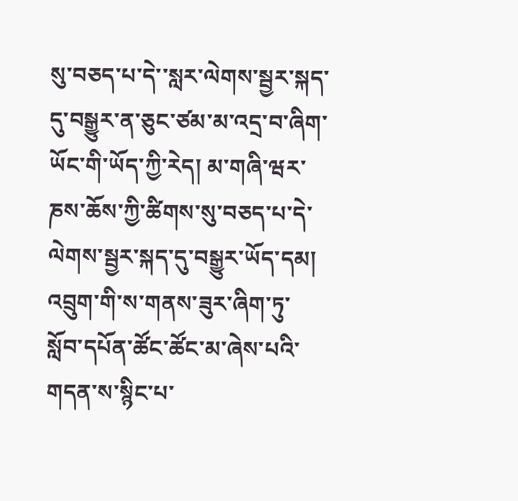སུ་བཅད་པ་དེ་་སླར་ལེགས་སྦྱར་སྐད་དུ་བསྒྱུར་ན་ཅུང་ཙམ་མ་འདྲ་བ་ཞིག་ཡོང་གི་ཡོད་ཀྱི་རེད། མ་གཞི་ཝར་ཎས་ཆོས་ཀྱི་ཚིགས་སུ་བཅད་པ་དེ་ལེགས་སྦྱར་སྐད་དུ་བསྒྱུར་ཡོད་དམ།
འབྲུག་གི་ས་གནས་ཟུར་ཞིག་ཏུ་ སློབ་དཔོན་ཚོང་ཚོང་མ་ཞེས་པའི་གདན་ས་སྙིང་པ་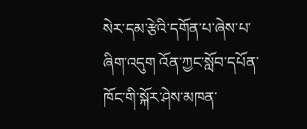སེར་དམ་རྩེའི་དགོན་པ་ཞེས་པ་ཞིག་འདུག འོན་ཀྱང་སློབ་དཔོན་ཁོང་གི་སྐོར་ཤེས་མཁན་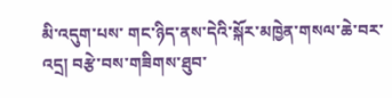མི་འདུག་པས་ གང་ཉིད་ནས་དེའི་སྐོར་མཁྱེན་གསལ་ཆེ་བར་འདྲ། བརྩེ་བས་གཟིགས་ཐུབ་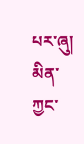པར་ཞུ། མིན་ཀྱང་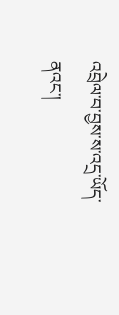འབྲེལ་བ་བྱས་ས་འདྲ་ཡོད་ནའང་།